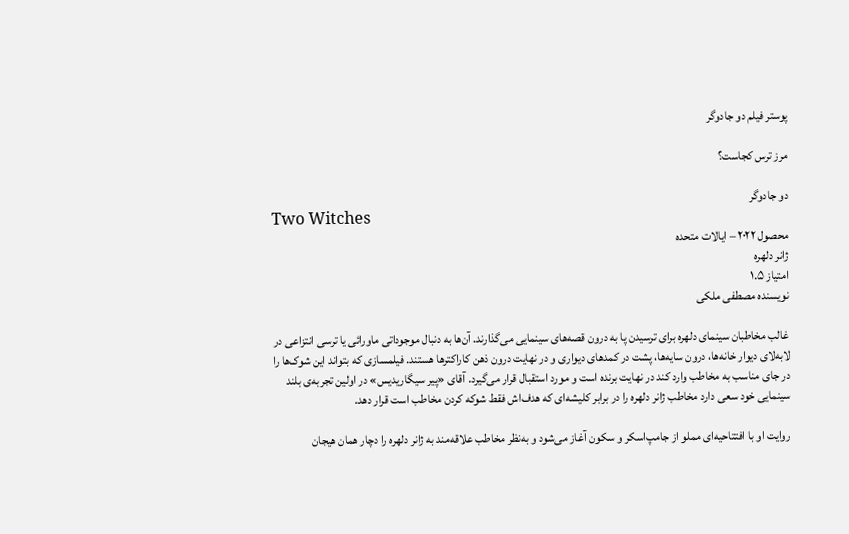پوستر فیلم دو جادوگر

مرز ترس کجاست؟

دو جادوگر
Two Witches
محصول ۲۰۲۲ – ایالات متحده
ژانر دلهره
امتیاز ۱.۵
نویسنده مصطفی ملکی

غالب مخاطبان سینمای دلهره برای ترسیدن پا به درون قصه‌های سینمایی می‌گذارند. آن‌ها به دنبال موجوداتی ماورائی یا ترسی انتزاعی در لابه‌لای دیوار خانه‌ها، درون سایه‌ها، پشت در کمدهای دیواری و در نهایت درون ذهن کاراکترها هستند. فیلمسازی که بتواند این شوک‌ها را در جای مناسب به مخاطب وارد کند در نهایت برنده است و مورد استقبال قرار می‌گیرد. آقای «پیر سیگاریدیس» در اولین تجربه‌ی بلند سینمایی خود سعی دارد مخاطب ژانر دلهره را در برابر کلیشه‌ای که هدف‌اش فقط شوکه کردن مخاطب است قرار دهد.

روایت او با افتتاحیه‌ای مملو از جامپ‌اسکر و سکون آغاز می‌شود و به‌نظر مخاطب علاقه‌مند به ژانر دلهره را دچار همان هیجان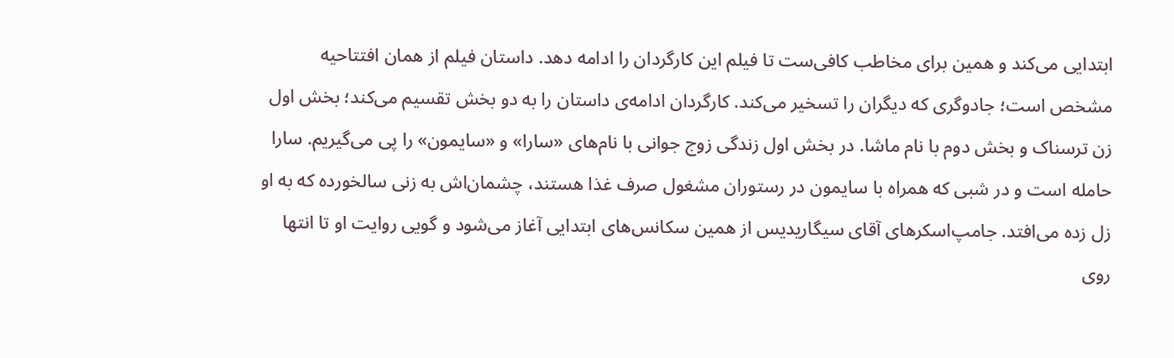ابتدایی می‌کند و همین برای مخاطب کافی‌ست تا فیلم این کارگردان را ادامه دهد. داستان فیلم از همان افتتاحیه مشخص است؛ جادوگری که دیگران را تسخیر می‌کند. کارگردان ادامه‌ی داستان را به دو بخش تقسیم می‌کند؛ بخش اول زن ترسناک و بخش دوم با نام ماشا. در بخش اول زندگی زوج جوانی با نام‌های «سارا» و «سایمون» را پی می‌گیریم. سارا حامله است و در شبی که همراه با سایمون در رستوران مشغول صرف غذا هستند، چشمان‌اش به زنی سالخورده که به او زل زده می‌افتد. جامپ‌اسکرهای آقای سیگاریدیس از همین سکانس‌های ابتدایی آغاز می‌شود و گویی روایت او تا انتها روی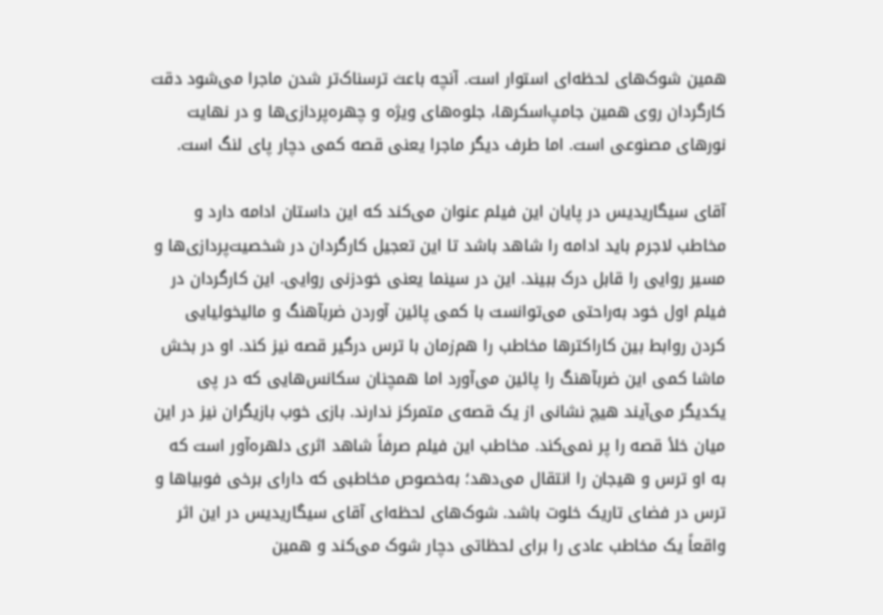همین شوک‌های لحظه‌ای استوار است. آنچه باعث ترسناک‌تر شدن ماجرا می‌شود دقت کارگردان روی همین جامپ‌اسکرها، جلوه‌های ویژه و چهره‌پردازی‌ها و در نهایت نورهای مصنوعی است. اما طرف دیگر ماجرا یعنی قصه کمی دچار پای لنگ است.

آقای سیگاریدیس در پایان این فیلم عنوان می‌کند که این داستان ادامه دارد و مخاطب لاجرم باید ادامه را شاهد باشد تا این تعجیل کارگردان در شخصیت‌پردازی‌ها و مسیر روایی را قابل درک ببیند. این در سینما یعنی خودزنی روایی. این کارگردان در فیلم اول خود به‌راحتی می‌توانست با کمی پائین آوردن ضربآهنگ و مالیخولیایی کردن روابط بین کاراکترها مخاطب را هم‌زمان با ترس درگیر قصه نیز کند. او در بخش ماشا کمی این ضربآهنگ را پائین می‌آورد اما همچنان سکانس‌هایی که در پی یکدیگر می‌آیند هیچ نشانی از یک قصه‌ی متمرکز ندارند. بازی خوب بازیگران نیز در این میان خلأ قصه را پر نمی‌کند. مخاطب این فیلم صرفاً شاهد اثری دلهره‌آور است که به او ترس و هیجان را انتقال می‌دهد؛‌ به‌خصوص مخاطبی که دارای برخی فوبیاها و ترس‌ در فضای تاریک خلوت باشد. شوک‌های لحظه‌ای آقای سیگاریدیس در این اثر واقعاً یک مخاطب عادی را برای لحظاتی دچار شوک می‌کند و همین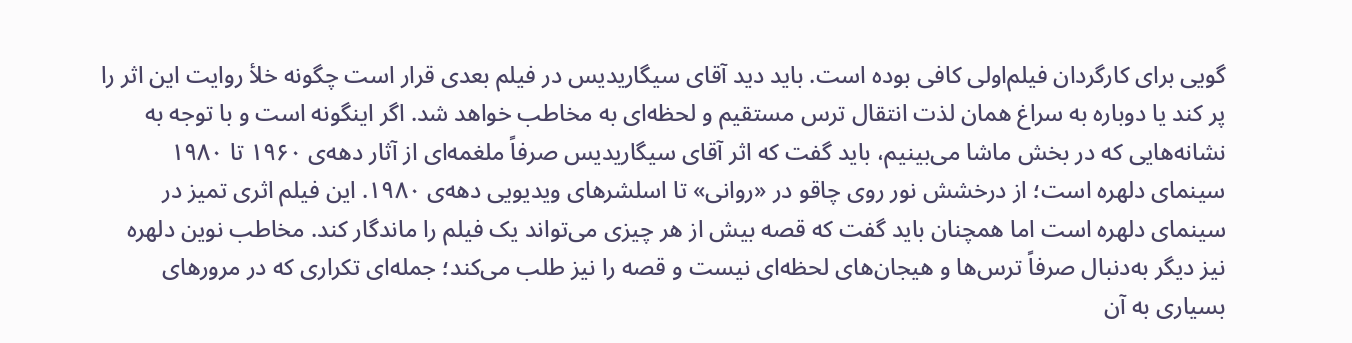گویی برای کارگردان فیلم‌اولی کافی بوده است. باید دید آقای سیگاریدیس در فیلم بعدی قرار است چگونه خلأ روایت این اثر را پر کند یا دوباره به سراغ همان لذت انتقال ترس مستقیم و لحظه‌ای به مخاطب خواهد شد. اگر اینگونه است و با توجه به نشانه‌هایی که در بخش ماشا می‌بینیم، باید گفت که اثر آقای سیگاریدیس صرفاً ملغمه‌ای از آثار دهه‌‌ی ۱۹۶۰ تا ۱۹۸۰ سینمای دلهره است؛ از درخشش نور روی چاقو در «روانی» تا اسلشرهای ویدیویی دهه‌‌ی ۱۹۸۰. این فیلم اثری تمیز در سینمای دلهره است اما همچنان باید گفت که قصه بیش از هر چیزی می‌تواند یک فیلم را ماندگار کند. مخاطب نوین دلهره نیز دیگر به‌دنبال صرفاً ترس‌ها و هیجان‌های لحظه‌ای نیست و قصه را نیز طلب می‌کند؛ جمله‌ای تکراری که در مرورهای بسیاری به آن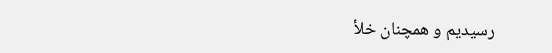رسیدیم و همچنان خلأ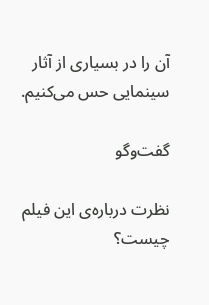آن را در بسیاری از آثار سینمایی حس می‌کنیم.

گفت‌وگو

نظرت درباره‌ی این فیلم چیست؟